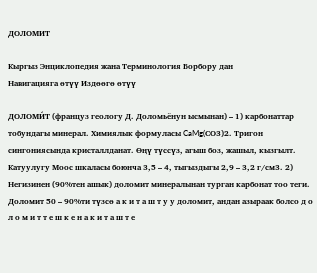ДОЛОМИТ

Кыргыз Энциклопедия жана Терминология Борбору дан
Навигацияга өтүү Издөөгө өтүү

ДОЛОМИ́Т (француз геологу Д. Доломьёнун ысмынан) – 1) карбонаттар тобундагы минерал. Химиялык формуласы CaMg(CО3)2. Тригон сингониясында кристаллданат. Өңү түссүз, агыш боз, жашыл, кызгылт. Катуулугу Моос шкаласы боюнча 3,5 – 4, тыгыздыгы 2,9 – 3,2 г/см3. 2) Негизинен (90%тен ашык) доломит минералынан турган карбонат тоо теги. Доломит 50 – 90%ти түзсө а к и т а ш т у у доломит, андан азыраак болсо д о л о м и т т е ш к е н а к и т а ш т е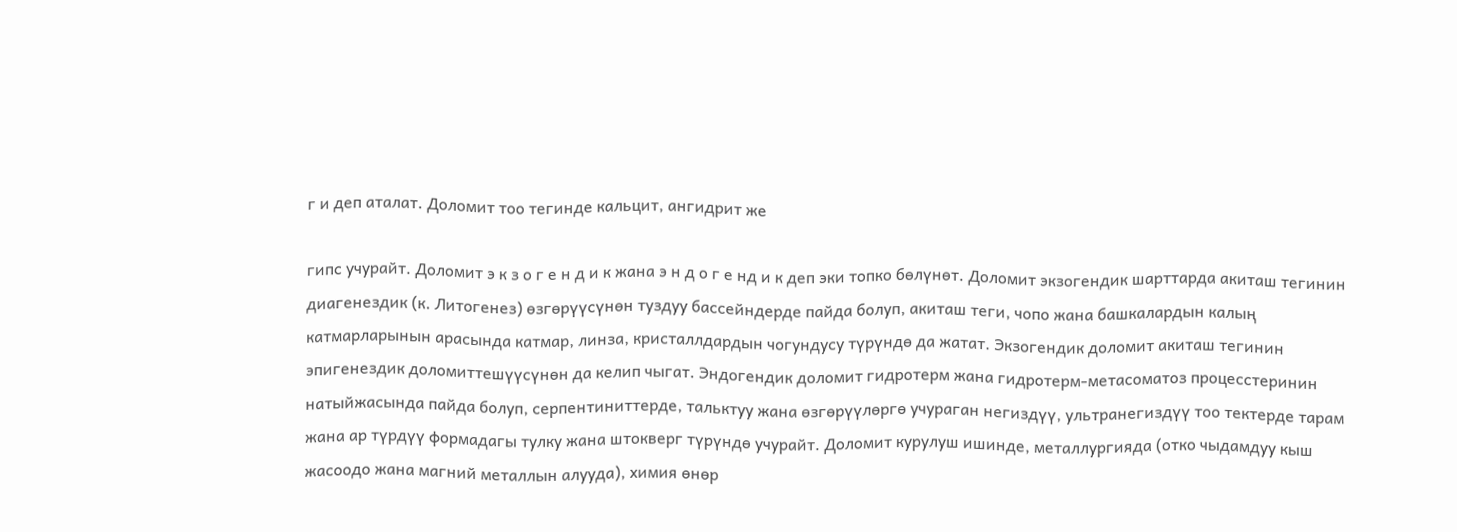г и деп аталат. Доломит тоо тегинде кальцит, ангидрит же

гипс учурайт. Доломит э к з о г е н д и к жана э н д о г е нд и к деп эки топко бөлүнөт. Доломит экзогендик шарттарда акиташ тегинин диагенездик (к. Литогенез) өзгөрүүсүнөн туздуу бассейндерде пайда болуп, акиташ теги, чопо жана башкалардын калың катмарларынын арасында катмар, линза, кристаллдардын чогундусу түрүндө да жатат. Экзогендик доломит акиташ тегинин эпигенездик доломиттешүүсүнөн да келип чыгат. Эндогендик доломит гидротерм жана гидротерм-метасоматоз процесстеринин натыйжасында пайда болуп, серпентиниттерде, тальктуу жана өзгөрүүлөргө учураган негиздүү, ультранегиздүү тоо тектерде тарам жана ар түрдүү формадагы тулку жана штокверг түрүндө учурайт. Доломит курулуш ишинде, металлургияда (отко чыдамдуу кыш жасоодо жана магний металлын алууда), химия өнөр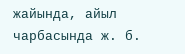жайында, айыл чарбасында ж. б.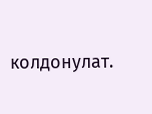колдонулат.